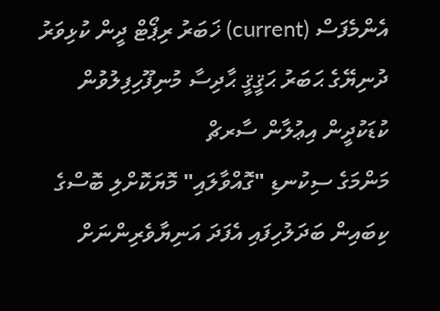އެންމެފަސް (current) ޚަބަރު ރިޕޯޓް ދީން ކުޅިވަރު ދުނިޔޭގެ ޙަބަރު ޙަޤީޤީ ޙާދިސާ މުނިފޫހިފިލުވުން ކުޑަކުދީން އިޢުލާން ސާރޗް
މަންމަގެ ސިކުނޑި "ގޮއްވާލައި" މޮޔަކޮށްލި ބޮސްގެ ކިބައިން ބަދަލުހިފައި އެފަދަ އަނިޔާވެރިންނަށް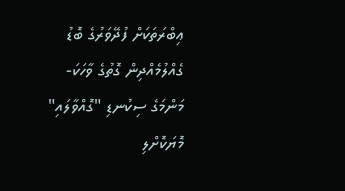ޢިބްރަތަކަށް ފުދޭވަރުގެ ބޮޑު ގެއްލުމެއްދިން ގޮތުގެ ވާހަކަ-
މަންމަގެ ސިކުނޑި "ގޮއްވާލައި" މޮޔަކޮށްލި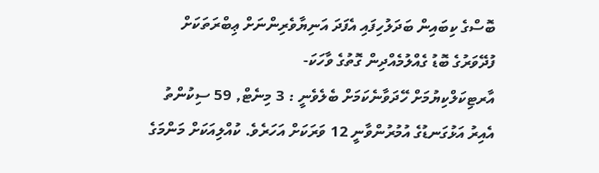ބޮސްގެ ކިބައިން ބަދަލުހިފައި އެފަދަ އަނިޔާވެރިންނަށް ޢިބްރަތަކަށް ފުދޭވަރުގެ ބޮޑު ގެއްލުމެއްދިން ގޮތުގެ ވާހަކަ-
އާރޓިކަލްކިޔުމަށް ހޭދަވާނެކަމަށް ބެލެވެނީ : 3 މިނެޓް, 59 ސިކުންތު
އެއިރު އަޅުގަނޑުގެ އުމުރުންވާނީ 12 ވަރަކަށް އަހަރެވެ. ކުއްލިއަކަށް މަންމަގެ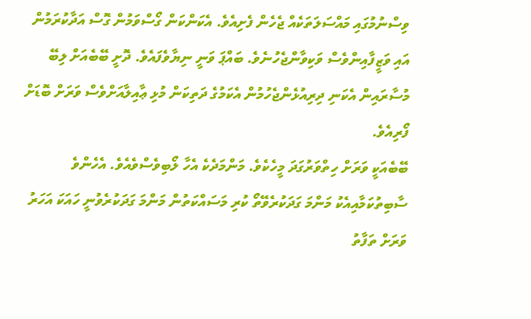ވިސްނުމުގައި މައްސަލަތަކެއް ޖެހެން ފެށިއެވެ. އެކަންކަން ގޯސްވަމުން ގޮސް އަދާކުރަމުން އައި ވަޒީފާއިންވެސް ވަކިވާންޖެހުނެވެ. ބައްޕަ ވަނީ ނިޔާވެފައެވެ. ދޮށީ ބޭބެއަށް ލިބޭ މުސާރައިން އެކަނި ދިރިއުޅެންޖެހުމުން އެކަމުގެ ދަތިކަން މުޅި ޢާއިލާއަށްވެސް ވަރަށް ބޮޑަށް ފޯރިއެވެ.
ބޭބެއަކީ ވަރަށް ހިތްވަރުގަދަ މީހެކެވެ. މަންމަދެކެ އެހާ ލޯބިވެސްވެއެވެ. އެހެންވެ ސާބިތުކަމާއިއެކު މަންމަ ގަދަކުރެވޭތޯ ކުރި މަސައްކަތުން މަންމަ ގަދަކުރެވުނީ ހައަކަ އަހަރު ވަރަށް ތަފާތު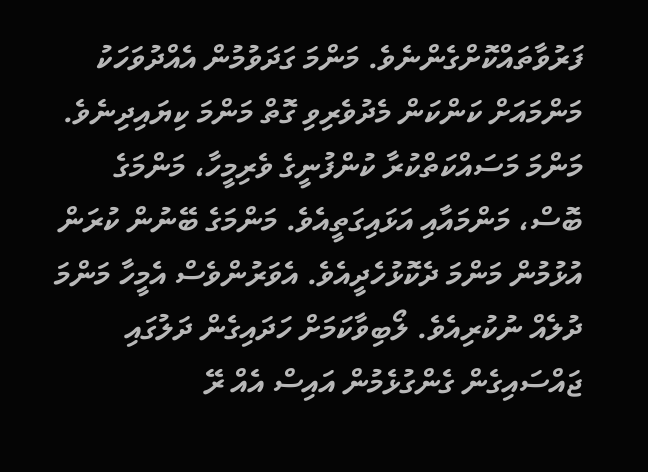ފަރުވާތައްކޮށްގެންނެވެ. މަންމަ ގަދަވުމުން އެއްދުވަހަކު މަންމައަށް ކަންކަން މެދުވެރިވި ގޮތް މަންމަ ކިޔައިދިނެވެ.
މަންމަ މަސައްކަތްކުރާ ކުންފުނީގެ ވެރިމީހާ، މަންމަގެ ބޮސް، މަންމައާއި އަޅައިގަތީއެވެ. މަންމަގެ ބޭނުން ކުރަން އުޅުމުން މަންމަ ދެކޮޅުހެދީއެވެ. އެވަރުންވެސް އެމީހާ މަންމަ ދުލެއް ނުކުރިއެވެ. ލޯބިވާކަމަށް ހަދައިގެން ދަލުގައި ޖައްސައިގެން ގެންގުޅެމުން އައިސް އެއް ރޭ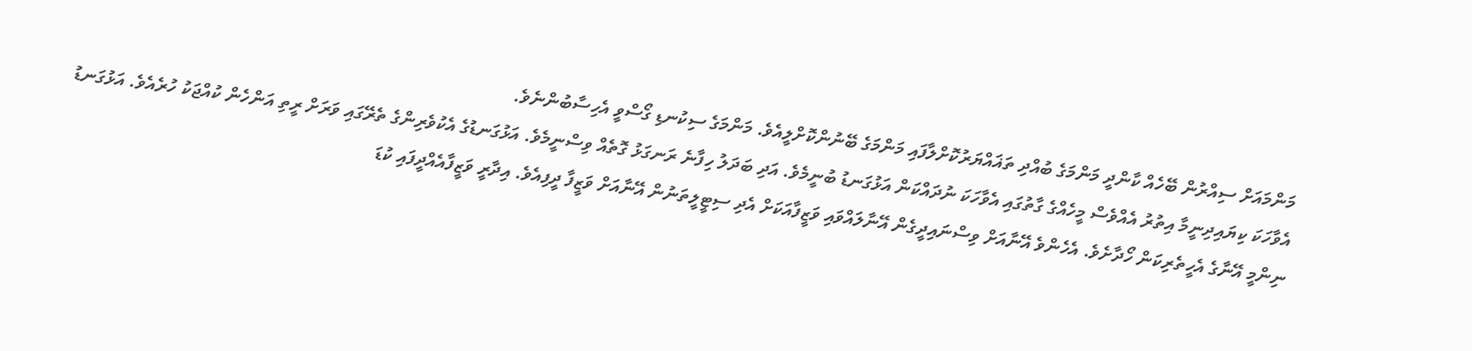މަންމައަށް ސިއްރުން ބޭހެއް ކާންދީ މަންމަގެ ބުއްދި ތަޣައްޔަރުކޮށްލާފައި މަންމަގެ ބޭނުންކޮށްލީއެވެ. މަންމަގެ ސިކުނޑި ގޯސްވީ އެހިސާބުންނެވެ.
އެވާހަކަ ކިޔައިދިނީމާ އިތުރު އެއްވެސް މީހެއްގެ ގާތުގައި އެވާހަކަ ނުދައްކަން އަޅުގަނޑު ބުނީމެވެ. އަދި ބަދަލު ހިފާނެ ރަނގަޅު ގޮތެއް ވިސްނީމެވެ. އަޅުގަނޑުގެ އެކުވެރިންގެ ތެރޭގައި ވަރަށް ރީތި އަންހެން ކުއްޖަކު ހުރެއެވެ. އަޅުގަނޑު ނިންމީ އޭނާގެ އެހީތެރިކަން ހޯދާށެވެ. އެހެންވެ އޭނާއަށް ވިސްނައިދީގެން އޭނާލައްވައި ވަޒީފާއަކަށް އެދި ސިޓީލީތަނުން އޭނާއަށް ވަޒީފާ ދީފިއެވެ. އިދާރީ ވަޒީފާއެއްދީފައި ކުޑަ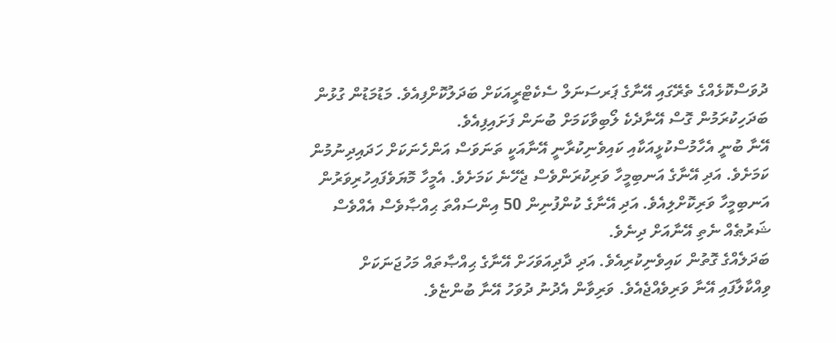ދުވަސްކޮޅެއްގެ ތެރޭގައި އޭނާގެ ޕަރސަނަލް ސެކެޓްރީއަކަށް ބަދަލުކޮށްފިއެވެ. މަޑުމަޑުން ގުޅުން ބަދަހިކުރަމުން ގޮސް އޭނާދެކެ ލޯބިވާކަމަށް ބުނަން ފަށައިފިއެވެ.
އޭނާ ބުނީ އެހާމުސްކުޅީއަކާއި ކައިވެނިކުރާނީ އޭނާއަކީ ތަނަވަސް އަންހެނަކަށް ހަދައިދިނުމުން ކަމަށެވެ. އަދި އޭނާގެ އަނބިމީހާ ވަރިކުރަންވެސް ޖެހޭނެ ކަމަށެވެ. އެމީހާ މޮޔަވެފައިހުރިވަރުން އަނބިމީހާ ވަރިކޮށްލިއެވެ. އަދި އޭނާގެ ކުންފުނިން 50 އިންސައްތަ ޙިއްޞާވެސް އެއްވެސް ޝަރުޠެއް ނެތި އޭނާއަށް ދިނެވެ.
ބަދަލެއްގެ ގޮތުން ކައިވެނިކުރިއެވެ. އަދި ދާދިއަވަހަށް އޭނާގެ ޙިއްޞާތައް މަހުޖަނަކަށް ވިއްކާލާފައި އޭނާ ވަރިވެއްޖެއެވެ. ވަރިވާން އެދުނު ދުވަހު އޭނާ ބުންޏެވެ.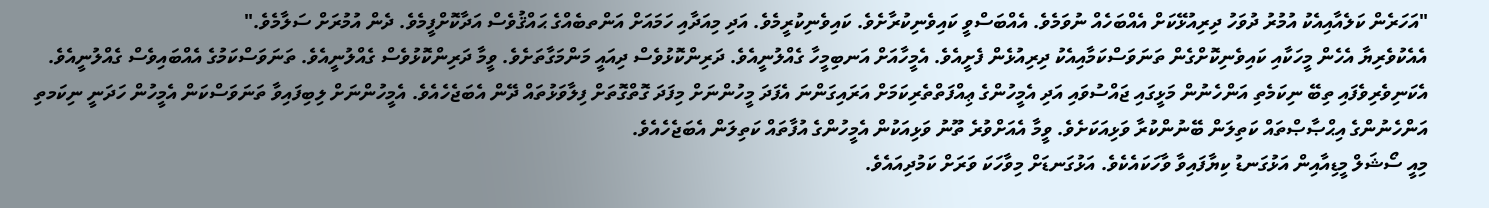"އަހަރެން ކަލެއާއިއެކު އުމުރު ދުވަހު ދިރިއުޅޭކަށް އެއްބަހެއް ނުވަމެވެ. އެއްބަސްވީ ކައިވެނިކުރާށެވެ. ކައިވެނިކުރީމެވެ. އަދި މިއަދާއި ހަމައަށް އަންތބެއްގެ ޙައްޤުވެސް އަދާކޮށްފީމެވެ. ދެން އުމުރަށް ސަލާމެވެ."
އެއެކުވެރިޔާ އެހެން މީހަކާއި ކައިވެނިކޮށްގެން ތަނަވަސްކަމާއިއެކު ދިރިއުޅެން ފެށީއެވެ. އެމީހާއަށް އަނބިމީހާ ގެއްލުނީއެވެ. ދަރިންކޮޅުވެސް ދިއައީ މަންމަގާތަށެވެ. ވީމާ ދަރިންކޮޅުވެސް ގެއްލުނީއެވެ. ތަނަވަސްކަމުގެ އެއްބައިވެސް ގެއްލުނީއެވެ.
އެކަނިވެރިވެފައި ތިބޭ ނިކަމެތި އަންހެނުން މަޅީގައި ޖައްސުވައި އަދި އެމީހުންގެ ޢިއްފަތްތެރިކަމަށް އަރައިގަންނަ އެފަދަ މީހުންނަށް މިފަދަ ގޮތްގޮތަށް ފިލާވަޅުތައް ދޭން އެބަޖެހެއެވެ. އެމީހުންނަށް ލިބިފައިވާ ތަނަވަސްކަން އެމީހުން ހަދަނީ ނިކަމތި އަންހެނުންގެ އިޙްޞާޞްތައް ކަތިލަން ބޭނުންކުރާ ވަޅިއަކަށެވެ. ވީމާ އެއަށްވުރެ ތޫނު ވަޅިއަކުން އެމީހުންގެ އުފާތައް ކަތިލަން އެބަޖެހެއެވެ.
މިއީ ސޯޝަލް މީޑިއާއިން އަޅުގަނޑު ކިޔާފައިވާ ވާހަކައެކެވެ. އަޅުގަނޑަށް މިވާހަކަ ވަރަށް ކަމުދިއައެވެ.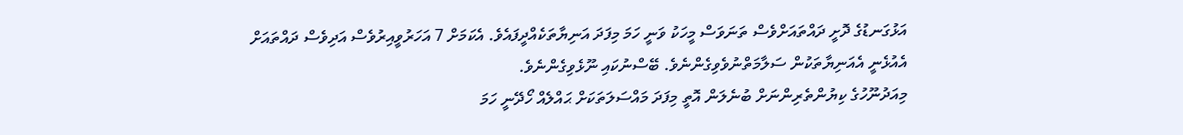އަޅުގަނޑުގެ ދޮށީ ދައްތައަށްވެސް ތަނަވަސް މީހަކު ވަނީ ހަމަ މިފަދަ އަނިޔާތަކެއްދީފައެވެ. އެކަމަށް 7 އަހަރުވީއިރުވެސް އަދިވެސް ދައްތައަށް އެއުޅެނީ އެއަނިޔާތަކުން ސަލާމަތްނުވެވިގެންނެވެ. ބޭސްނުކައި ނޫޅެވިގެންނެވެ.
މިއަދުނޫހުގެ ކިޔުންތެރިންނަށް ބުނެލަން އޮތީ މިފަދަ މައްސަލަތަކަށް ޙައްލެއް ހޯދޭނީ ހަމަ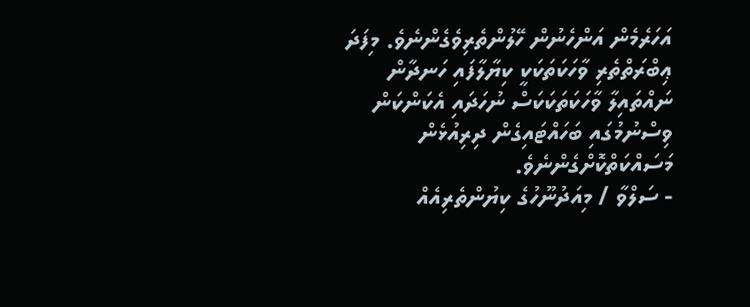އަހަރެމެން އަންހެނުން ހޭލުންތެރިވެގެންނެވެ. މިފަދަ ޢިބްރަތްތެރި ވާހަކަތަކަކީ ކިޔާލާފައި ހަނދާން ނައްތައިލާ ވާހަކަތަކަކަސް ނުހަދައި އެކަންކަން ވިސްނުމުގައި ބަހައްޓައިގެން ދިރިއުޅެން މަސައްކަތްކޮށްގެންނެވެ.
- ސަލްވާ / މިއަދުނޫހުގެ ކިޔުންތެރިއެއް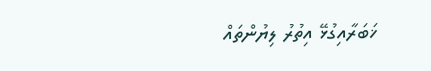ޚަބަރާއިގުޅޭ އިތުރު ލިޔުންތައް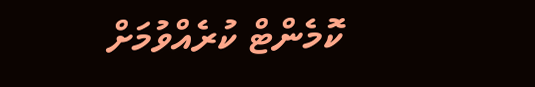ކޮމެންޓް ކުރެއްވުމަށް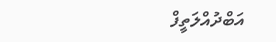އަބްދުއްލަތީފް